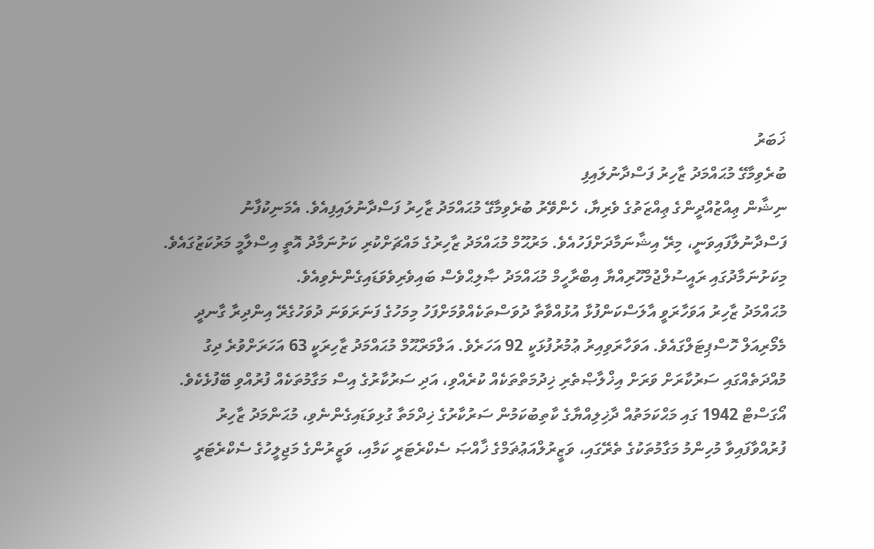ޚަބަރު
ބުރެވިމާގޭ މުޙައްމަދު ޒާހިރު ފަސްދާނުލައިފި
ނިޝާން ޢިއްޒުއްދީންގެ ޢިއްޒަތުގެ ވެރިޔާ، ހެންވޭރު ބުރެވިމާގޭ މުޙައްމަދު ޒާހިރު ފަސްދާނުލައިފިއެވެ. އެމަނިކުފާނު ފަސްދާނުލާފައިވަނީ، މިރޭ އިޝާނަމާދަށްފަހުއެވެ. މަރުޙޫމް މުޙައްމަދު ޒާހިރުގެ މައްޗަށްކުރި ކަށުނަމާދު އޮތީ އިސްލާމީ މަރުކަޒުގައެވެ. މިކަށުނަމާދުގައި ރައީސުލްޖުމްހޫރިއްޔާ އިބްރާހީމް މުޙައްމަދު ޞާލިޙްވެސް ބައިވެރިވެވަޑައިގެންނެވިއެވެ.
މުޙައްމަދު ޒާހިރު އަވަހާރަވީ އާލަސްކަންފުޅާ އުޅުއްވާތާ ދުވަސްތަކެއްވުމަށްފަހު މިމަހުގެ ފަނަރަވަނަ ދުވަހުގެރޭ އިންދިރާ ގާނދީ މެމޯރިއަލް ހޮސްޕިޓަލްގައެވެ. އަވަހާރަވިއިރު ޢުމުރުފުޅަކީ 92 އަހަރެވެ. އަލްމަރްޙޫމް މުޙައްމަދު ޒާހިރަކީ 63 އަހަރަށްވުރެ ދިގު މުއްދަތެއްގައި ސަރުކާރަށް ވަރަށް އިޚްލާޞްތެރި ޚިދުމަތްތަކެއް ކުރެއްވި، އަދި ސަރުކާރުގެ އިސް މަގާމުތަކެއް ފުރުއްވި ބޭފުޅެކެވެ.
އޯގަސްޓް 1942 ގައި މަޙްކަމަތުއް ދާޚިލިއްޔާގެ ކާތިބުކަމުން ސަރުކާރުގެ ޚިދްމަތާ ގުޅިވަޑައިގެންނެވި، މުޙަންމަދު ޒާހިރު ފުރުއްވާފައިވާ މުހިންމު މަގާމުތަކުގެ ތެރޭގައި، ވަޒީރުލްއަޢުޡަމްގެ ޚާއްޞަ ސެކްރެޓަރީ ކަމާއި، ވަޒީރުންގެ މަޖިލީހުގެ ސެކްރެޓަރީ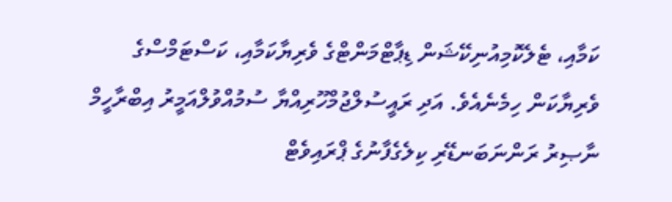ކަމާއި، ޓެލެކޮމިއުނިކޭޝަން ޑިޕާޓްމަންޓްގެ ވެރިޔާކަމާއި، ކަސްޓަމްސްގެ ވެރިޔާކަން ހިމެނެއެވެ. އަދި ރައީސުލްޖުމްހޫރިއްޔާ ސުމުއްވުލްއަމީރު އިބްރާހީމް ނާޞިރު ރަންނަބަނޑޭރި ކިލެގެފާނުގެ ޕްރައިވެޓް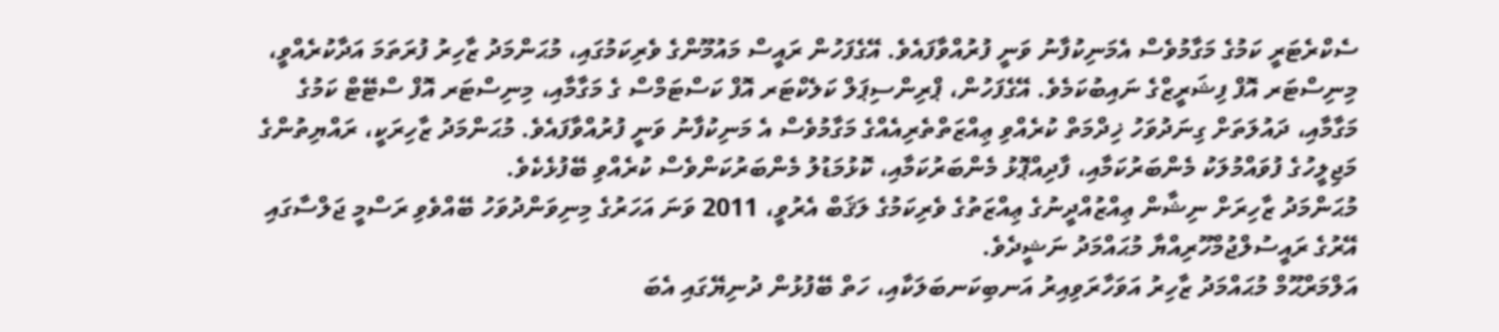ސެކްރެޓަރީ ކަމުގެ މަގާމުވެސް އެމަނިކުފާނު ވަނީ ފުރުއްވާފައެވެ. އޭގެފަހުން ރައީސް މައުމޫންގެ ވެރިކަމުގައި، މުޙަންމަދު ޒާހިރު ފުރަތަމަ އަދާކުރެއްވީ، މިނިސްޓަރ އޮފް ފިޝަރީޒްގެ ނައިބުކަމެވެ. އޭގެފަހުން، ޕްރިންސިޕަލް ކަލެކްޓަރ އޮފް ކަސްޓަމްސް ގެ މަގާމާއި، މިނިސްޓަރ އޮފް ސްޓޭޓް ކަމުގެ މަގާމާއި، ދައުލަތަށް ގިނަދުވަހު ޚިދްމަތް ކުރެއްވި ޢިއްޒަތްތެރިއެއްގެ މަގާމުވެސް އެ މަނިކުފާނު ވަނީ ފުރުއްވާފައެވެ. މުޙަންމަދު ޒާހިރަކީ، ރައްޔިތުންގެ މަޖިލީހުގެ ފުވައްމުލަކު މެންބަރުކަމާއި، ފާދިއްޕޮޅު މެންބަރުކަމާއި، ކޮޅުމަޑުލު މެންބަރުކަންވެސް ކުރެއްވި ބޭފުޅެކެވެ.
މުޙަންމަދު ޒާހިރަށް ނިޝާން ޢިއްޒުއްދީނުގެ ޢިއްޒަތުގެ ވެރިކަމުގެ ލަޤަބް އެރުވީ، 2011 ވަނަ އަހަރުގެ މިނިވަންދުވަހު ބޭއްވެވި ރަސްމީ ޖަލްސާގައި އޭރުގެ ރައީސުލްޖުމްހޫރިއްޔާ މުޙައްމަދު ނަޝީދެވެ.
އަލްމަރްޙޫމް މުޙައްމަދު ޒާހިރު އަވަހާރަވިއިރު އަނބިކަނބަލަކާއި، ހަތް ބޭފުޅުން ދުނިޔޭގައި އެބަ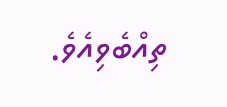ތިއްބެވިއެވެ.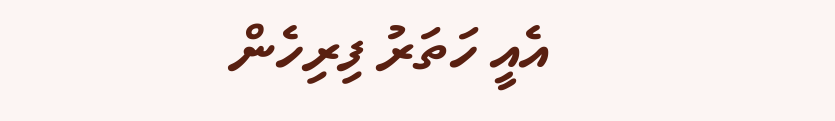އެއީ ހަތަރު ފިރިހެން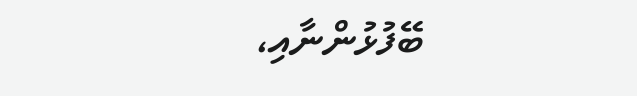ބޭފުޅުންނާއި،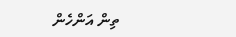ތިން އަންހެން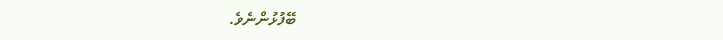ބޭފުޅުންނެވެ.